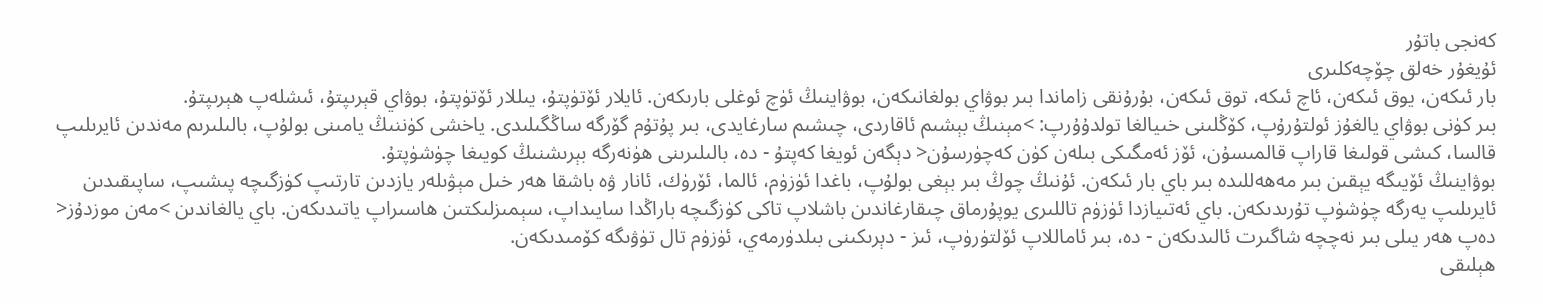كەنجى باتۇر
ئۇيغۇر خەلق چۆچەكلىرى
بار ئىكەن، يوق ئىكەن، ئاچ ئىكە، توق ئىكەن، بۇرۇنقى زاماندا بىر بوۋاي بولغانىكەن، بوۋاينىڭ ئۈچ ئوغلى بارىكەن. ئايلار ئۆتۈپتۇ، يىللار ئۆتۈپتۇ، بوۋاي قېرىپتۇ، ئىشلەپ ھېرىپتۇ.
بىر كۈنى بوۋاي يالغۇز ئولتۇرۇپ، كۆڭلىنى خىيالغا تولدۇۇرپ: >مېنىڭ بېشىم ئاقاردى، چىشىم سارغايدى، بىر پۇتۇم گۆرگە ساڭگىلىدى. ياخشى كۈننىڭ يامىنى بولۇپ، بالىلىرىم مەندىن ئايرىلىپ قالسا، كىشى قولىغا قاراپ قالمىسۇن، ئۆز ئەمگىكى بىلەن كۈن كەچۈرسۇن< دېگەن ئويغا كەپتۇ - دە، بالىلىرىنى ھۈنەرگە بېرىشنىڭ كويىغا چۈشۈپتۇ.
بوۋاينىڭ ئۆيىگە يېقىن بىر مەھەللىدە بىر باي بار ئىكەن. ئۇنىڭ چوڭ بىر بېغى بولۇپ، باغدا ئۈزۈم، ئالما، ئۆرۈك، ئانار ۋە باشقا ھەر خىل مېۋىلەر يازدىن تارتىپ كۈزگىچە پىشىپ، ساپىقىدىن ئايرىلىپ يەرگە چۈشۈپ تۇرىدىكەن. باي ئەتىيازدا ئۈزۈم تاللىرى يوپۇرماق چىقارغاندىن باشلاپ تاكى كۈزگىچە باراڭدا سايىداپ، سېمىزلىكتىن ھاسىراپ ياتىدىكەن. باي يالغاندىن >مەن موزدۇز< دەپ ھەر يىلى بىر نەچچە شاگىرت ئالىدىكەن - دە، بىر ئاماللاپ ئۆلتۈرۈپ، ئىز - دېرىكىنى بىلدۈرمەي، ئۈزۈم تال تۈۋىگە كۆمىدىكەن.
ھېلىقى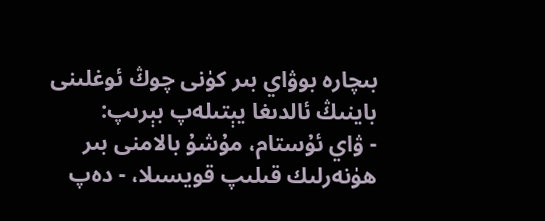بىچارە بوۋاي بىر كۈنى چوڭ ئوغلىنى باينىڭ ئالدىغا يېتىلەپ بېرىپ:
- ۋاي ئۇستام، مۇشۇ بالامنى بىر ھۈنەرلىك قىلىپ قويسىلا، - دەپ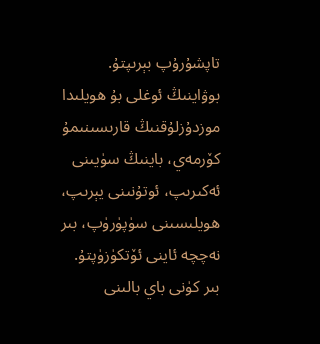تاپشۇرۇپ بېرىپتۇ.
بوۋاينىڭ ئوغلى بۇ ھويلىدا موزدۇزلۇقنىڭ قارىسىنىمۇ كۆرمەي، باينىڭ سۈيىنى ئەكىرىپ، ئوتۇنىنى يېرىپ، ھويلىسىنى سۈپۈرۈپ، بىر نەچچە ئاينى ئۆتكۈزۈپتۇ.
بىر كۈنى باي بالىنى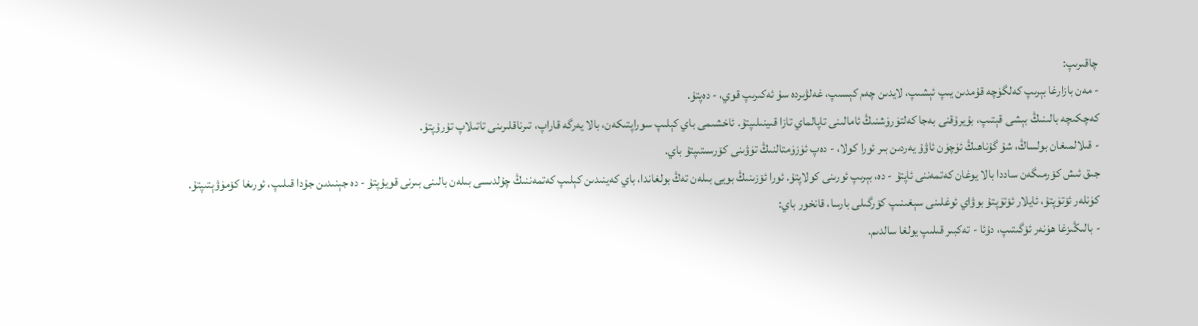چاقىرىپ:
- مەن بازارغا بېرىپ كەلگۈچە قۇمدىن يىپ ئېشىپ، لايدىن چەم كېسىپ، غەلۋىردە سۇ ئەكىرىپ قوي، - دەپتۇ.
كەچكىچە بالىنىڭ بېشى قېتىپ، بۇيرۇقنى بەجا كەلتۈرۈشنىڭ ئامالىنى تاپالماي تازا قىينىلىپتۇ. ئاخشىمى باي كېلىپ سوراپتىكەن، بالا يەرگە قاراپ، تىرناقلىرىنى تاتىلاپ تۇرۇپتۇ.
- قىلالمىغان بولساڭ، شۇ گۇناھىڭ ئۈچۈن ئاۋۇ يەردىن بىر ئورا كولا، - دەپ ئۈزۈمتالنىڭ تۈۋىنى كۆرسىتىپتۇ باي.
جىق ئىش كۆرمىگەن ساددا بالا يوغان كەتمەننى ئاپتۇ - دە، بېرىپ ئورىنى كولاپتۇ. ئورا ئۆزىنىڭ بويى بىلەن تەڭ بولغاندا، باي كەينىدىن كېلىپ كەتمەننىڭ چۇلدىسى بىلەن بالىنى بىرنى قويۇپتۇ - دە جېنىدىن جۇدا قىلىپ، ئورىغا كۆمۈۋېتىپتۇ.
كۈنلەر ئۆتۈپتۇ، ئايلار ئۆتۈپتۇ بوۋاي ئوغلىنى سېغىنىپ كۆرگىلى بارسا، قانخور باي:
- بالىڭىزغا ھۈنەر ئۆگىتىپ، دۇئا - تەكبىر قىلىپ يولغا سالدىم.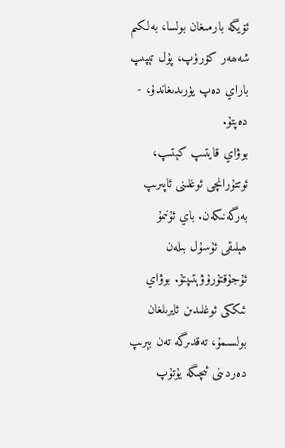ئۆيگە بارمىغان بولسا، بەلكىم شەھەر كۆرۈپ، پۇل تېپىپ باراي دەپ يۈرىدىغاندۇ، - دەپتۇ.
بوۋاي قايتىپ كېتىپ، ئوتتۇرانچى ئوغلىنى ئاپىرىپ بەرگەنىكەن. باي ئۇنىمۇ ھېلىقى ئۇسۇل بىلەن ئۇجۇقتۇرۇۋېتىپتۇ. بوۋاي ئىككى ئوغلىدىن ئايرىلغان بولسىمۇ، تەقدىرگە تەن بېرىپ دەردىنى ئىچىگە يۇتۇپ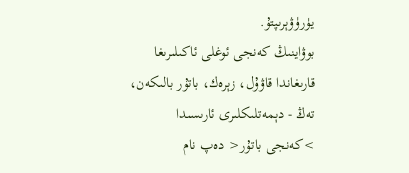يۈرۈۋېرىپتۇ.
بوۋاينىڭ كەنجى ئوغلى ئاكىلىرىغا قارىغاندا قاۋۇل، زېرەك، باتۇر بالىكەن، تەڭ - دېمەتلىكلىرى ئارىسىدا >كەنجى باتۇر< دەپ نام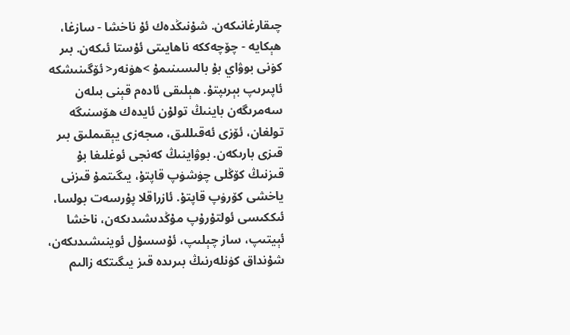چىقارغانىكەن. شۇنىڭدەك ئۇ ناخشا - سازغا، ھېكايە - چۆچەككە ناھايىتى ئۇستا ئىكەن. بىر كۈنى بوۋاي بۇ بالىسىنىمۇ >ھۈنەر< ئۆگىنىشكە ئاپىرىپ بېرىپتۇ. ھېلىقى ئادەم قېنى بىلەن سەمرىگەن باينىڭ تولۇن ئايدەك ھۆسنىگە تولغان، ئۆزى ئەقىللىق، مىجەزى يېقىملىق بىر قىزى بارىكەن. بوۋاينىڭ كەنجى ئوغلىغا بۇ قىزنىڭ كۆڭلى چۈشۈپ قاپتۇ، يىگىتمۇ قىزنى ياخشى كۆرۈپ قاپتۇ. ئازراقلا پۇرسەت بولسا، ئىككىسى ئولتۇرۇپ مۇڭدىشىدىكەن، ناخشا ئېيتىپ، ساز چېلىپ، ئۇسسۇل ئوينىشىدىكەن، شۇنداق كۈنلەرنىڭ بىرىدە قىز يىگىتكە زالىم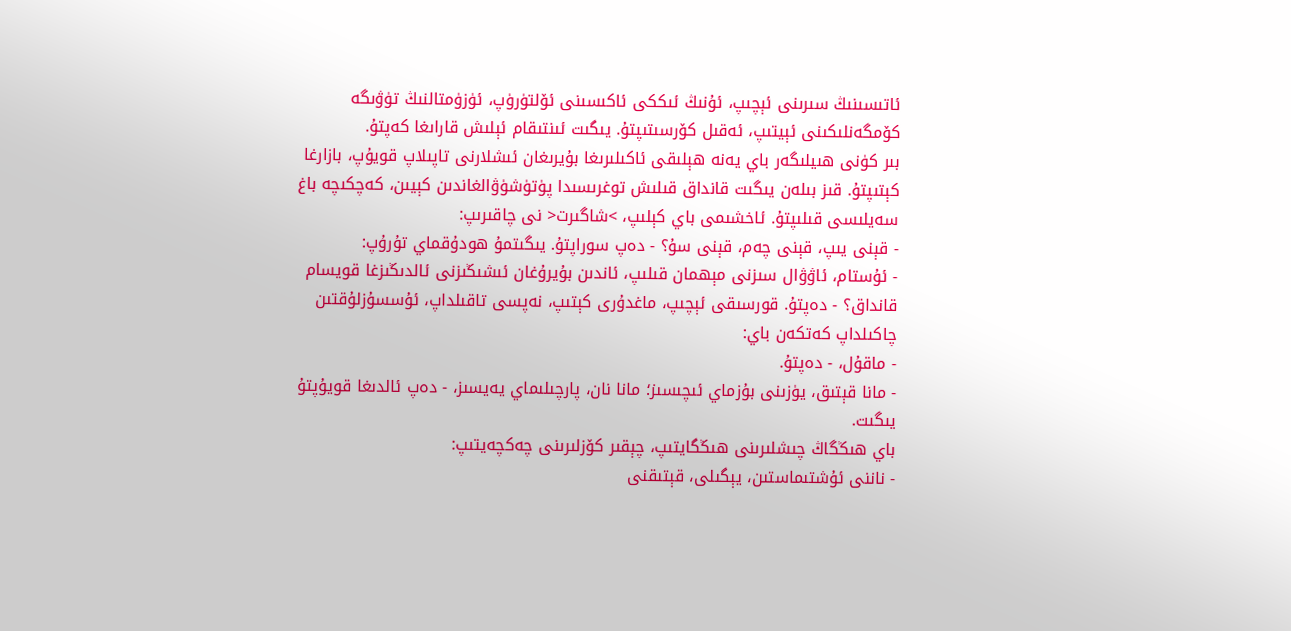ئاتىسىنىڭ سىرىنى ئېچىپ، ئۇنىڭ ئىككى ئاكىسىنى ئۆلتۈرۈپ، ئۈزۈمتالنىڭ تۈۋىگە كۆمگەنلىكىنى ئېيتىپ، ئەقىل كۆرسىتىپتۇ. يىگىت ئىنتىقام ئېلىش قاراىغا كەپتۇ.
بىر كۈنى ھىيلىگەر باي يەنە ھېلىقى ئاكىلىرىغا بۇيرىغان ئىشلارنى تاپىلاپ قويۇپ، بازارغا كېتىپتۇ. قىز بىلەن يىگىت قانداق قىلىش توغرىسىدا پۈتۈشۈۋالغاندىن كېيىن، كەچكىچە باغ سەيلىسى قىلىپتۇ. ئاخشىمى باي كېلىپ، >شاگىرت< نى چاقىرىپ:
- قېنى يىپ، قېنى چەم، قېنى سۇ؟ - دەپ سوراپتۇ. يىگىتمۇ ھودۇقماي تۇرۇپ:
- ئۇستام، ئاۋۋال سىزنى مېھمان قىلىپ، ئاندىن بۇيرۇغان ئىشىڭىزنى ئالدىڭىزغا قويسام قانداق؟ - دەپتۇ. قورسىقى ئېچىپ، ماغدۇرى كېتىپ، نەپسى تاقىلداپ، ئۇسسۇزلۇقتىن چاكىلداپ كەتكەن باي:
- ماقۇل، - دەپتۇ.
- مانا قېتىق، يۈزىنى بۇزماي ئىچىسىز؛ مانا نان، پارچىلىماي يەيسىز، - دەپ ئالدىغا قويۇپتۇ يىگىت.
باي ھىڭگاڭ چىشلىرىنى ھىڭگايتىپ، چېقىر كۆزلىرىنى چەكچەيتىپ:
- ناننى ئۇشتىماستىن، يېگىلى، قېتىقنى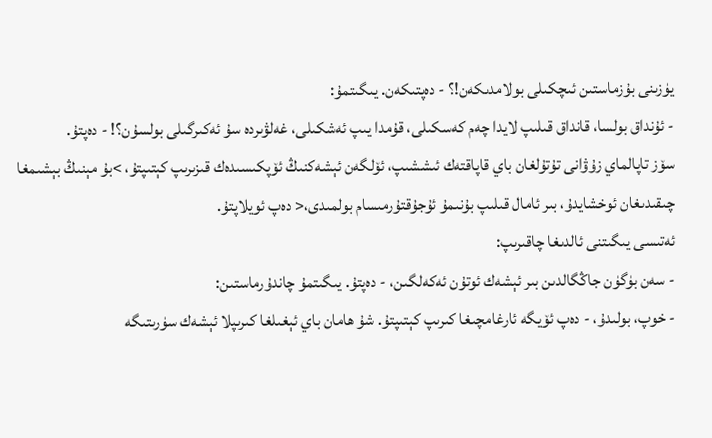يۈزىنى بۇزماستىن ئىچكىلى بولامدىكەن!؟ - دەپتىكەن. يىگىتمۇ:
- ئۇنداق بولسا، قانداق قىلىپ لايدا چەم كەسكىلى، قۇمدا يىپ ئەشكىلى، غەلۋىردە سۇ ئەكىرگىلى بولسۇن؟! - دەپتۇ.
سۆز تاپالماي زۇۋانى تۇتۇلغان باي قاپاقتەك ئىششىپ، ئۆلگەن ئېشەكنىڭ ئۆپكىسىدەك قىزىرىپ كېتىپتۇ، >بۇ مېنىڭ بېشىمغا چىقىدىغان ئوخشايدۇ، بىر ئامال قىلىپ بۇنىمۇ ئۇجۇقتۇرمىسام بولمىدى،< دەپ ئويلاپتۇ.
ئەتىسى يىگىتنى ئالدىغا چاقىرىپ:
- سەن بۈگۈن جاڭگالدىن بىر ئېشەك ئوتۇن ئەكەلگىن، - دەپتۇ. يىگىتمۇ چاندۇرماستىن:
- خوپ، بولىدۇ، - دەپ ئۆيگە ئارغامچىغا كىرىپ كېتىپتۇ. شۇ ھامان باي ئېغىلغا كىرىپلا ئېشەك سۈرىتىگە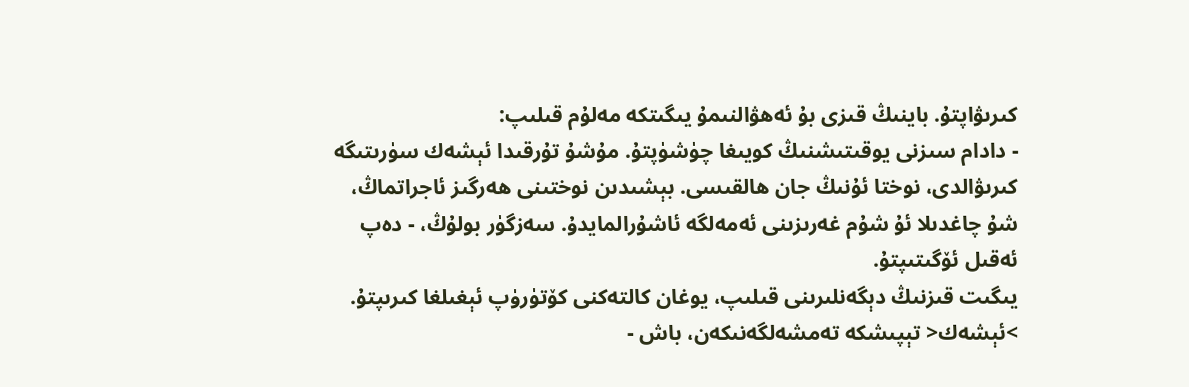كىرىۋاپتۇ. باينىڭ قىزى بۇ ئەھۋالنىمۇ يىگىتكە مەلۇم قىلىپ:
- دادام سىزنى يوقىتىشنىڭ كويىغا چۈشۈپتۇ. مۇشۇ تۇرقىدا ئېشەك سۈرىتىگە كىرىۋالدى، نوختا ئۇنىڭ جان ھالقىسى. بېشىدىن نوختىنى ھەرگىز ئاجراتماڭ، شۇ چاغدىلا ئۇ شۇم غەرىزىنى ئەمەلگە ئاشۇرالمايدۇ. سەزگۈر بولۇڭ، - دەپ ئەقىل ئۆگىتىپتۇ.
يىگىت قىزنىڭ دېگەنلىرىنى قىلىپ، يوغان كالتەكنى كۆتۈرۈپ ئېغىلغا كىرىپتۇ. >ئېشەك< تېپىشكە تەمشەلگەنىكەن، باش -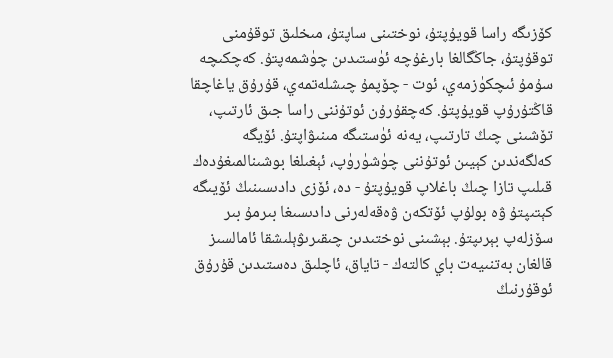كۆزىگە راسا قويۇپتۇ، نوختىنى ساپتۇ، مىخلىق توقۇمنى توقۇپتۇ، جاڭگالغا بارغۇچە ئۈستىدىن چۈشمەپتۇ. كەچكىچە سۇمۇ ئىچكۈزمەي، ئوت - چۆپمۇ چىشلەتمەي، قۇرۇق ياغاچقا قاڭتۇرۇپ قويۇپتۇ. كەچقۇرۇن ئوتۇننى راسا جىق ئارتىپ، تۆشىنى چىڭ تارتىپ، يەنە ئۈستىگە مىنىۋاپتۇ. ئۆيگە كەلگەندىن كېيىن ئوتۇننى چۈشۈرۈپ، ئېغىلغا بوشىنالمىغۇدەك قىلىپ تازا چىڭ باغلاپ قويۇپتۇ - دە، ئۆزى دادىسىنىڭ ئۆيىگە كېتىپتۇ ۋە بولۇپ ئۆتكەن ۋەقەلەرنى دادىسىغا بىرمۇ بىر سۆزلەپ بېرىپتۇ. بېشىنى نوختىدىن چىقىرىۋېلىشقا ئامالسىز قالغان بەتنىيەت باي كالتەك - تاياق، ئاچلىق دەستىدىن قۇرۇق ئوقۇرنىڭ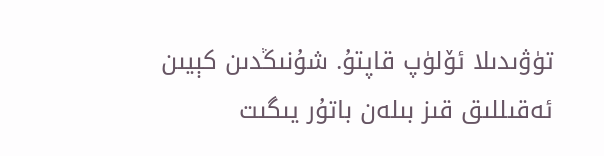تۈۋىدىلا ئۆلۈپ قاپتۇ. شۇنىڭدىن كېيىن ئەقىللىق قىز بىلەن باتۇر يىگىت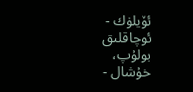ئۆيلۈك - ئوچاقلىق بولۇپ، خۇشال -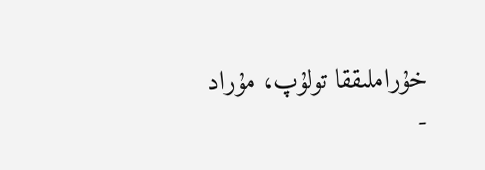خۇراملىققا تولۇپ، مۇراد -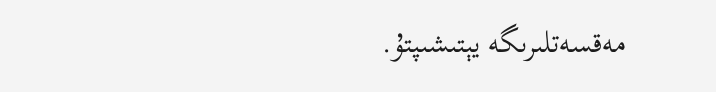مەقسەتلىرىگە يېتىشىپتۇ.